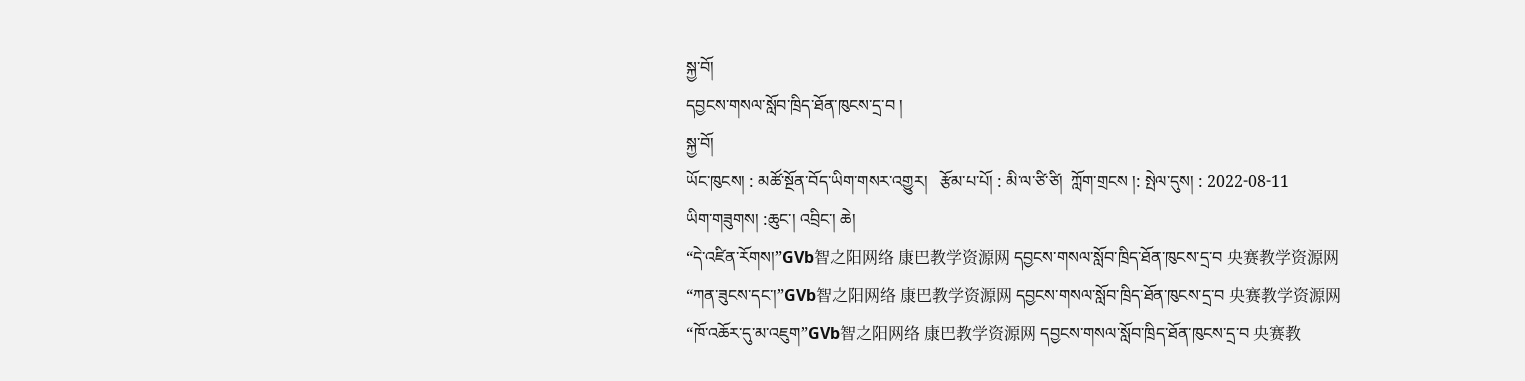སྐྱ་བོ།
དབྱངས་གསལ་སློབ་ཁྲིད་ཐོན་ཁུངས་དྲ་བ །
སྐྱ་བོ།
ཡོང་ཁུངས། : མཚོ་སྔོན་བོད་ཡིག་གསར་འགྱུར།   རྩོམ་པ་པོ། : མི་ལ་ཙི་ཙི།  ཀློག་གྲངས །: སྤེལ་དུས། : 2022-08-11
ཡིག་གཟུགས། :ཆུང་། འབྲིང་། ཆེ།
“དེ་འཛིན་རོགས།”GVb智之阳网络 康巴教学资源网 དབྱངས་གསལ་སློབ་ཁྲིད་ཐོན་ཁུངས་དྲ་བ 央赛教学资源网
“ཀན་ཟུངས་དང་།”GVb智之阳网络 康巴教学资源网 དབྱངས་གསལ་སློབ་ཁྲིད་ཐོན་ཁུངས་དྲ་བ 央赛教学资源网
“ཁོ་འཆོར་དུ་མ་འཇུག”GVb智之阳网络 康巴教学资源网 དབྱངས་གསལ་སློབ་ཁྲིད་ཐོན་ཁུངས་དྲ་བ 央赛教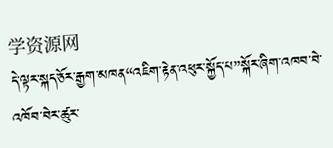学资源网
དེ་ལྟར་སྐད་ཅོར་རྒྱག་མཁན“འཇིག་རྟེན་འཕུར་སྐྱོད་པ”སྐོར་ཞིག་འཁབ་བེ་འཁོབ་བེར་ཚུར་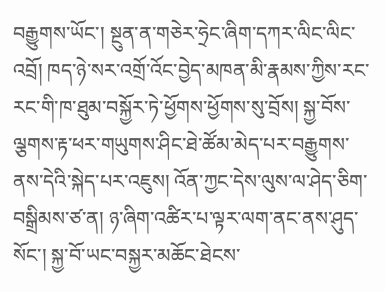བརྒྱུགས་ཡོང་། སྔུན་ན་གཅེར་ཧྲེང་ཞིག་དཀར་ལིང་ལིང་འབྲོ། ཁད་ཉེ་སར་འགྲོ་འོང་བྱེད་མཁན་མི་རྣམས་ཀྱིས་རང་རང་གི་ཁ་ཐུམ་བསྐྱོར་ཏེ་ཕྱོགས་ཕྱོགས་སུ་བྲོས། སྐྱ་བོས་ལྕགས་རྟ་ཕར་གཡུགས་ཤིང་ཐེ་ཚོམ་མེད་པར་བརྒྱུགས་ནས་དེའི་སྐེད་པར་འཇུས། འོན་ཀྱང་དེས་ལུས་ལ་ཤེད་ཅིག་བསྒྲིམས་ཙ་ན། ཉ་ཞིག་འཚིར་པ་ལྟར་ལག་ནང་ནས་ཤུད་སོང་། སྐྱ་བོ་ཡང་བསྐྱར་མཆོང་ཐེངས་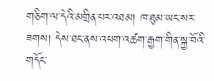གཅིག་ལ་དེའི་མགྲིན་པར་འཐམ། ཁ་ཐུམ་ཡང་སར་ཟགས། དེས་ཐང་ནས་འཕག་འཚག་རྒྱག་གིན་སྐྱ་བོའི་གདོང་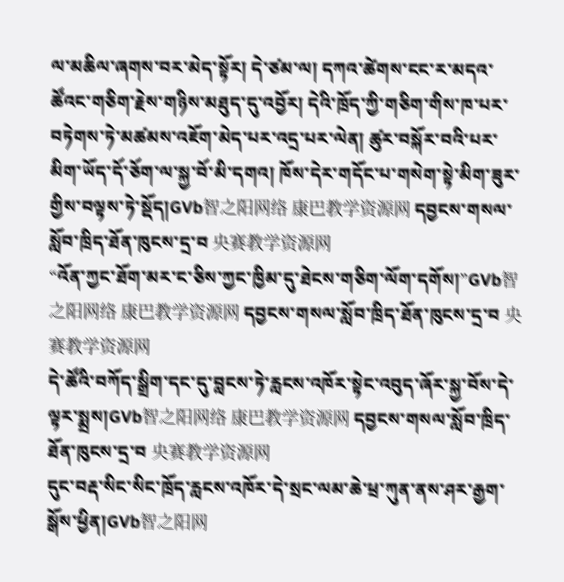ལ་མཆིལ་ཞགས་བར་མེད་སྟོར། དེ་ཙམ་ལ། དཀའ་ཚེགས་ངང་ར་མདའ་ཚོའང་གཅིག་རྗེས་གཉིས་མཐུད་དུ་འབྱོར། དེའི་ཁྲོད་ཀྱི་གཅིག་གིས་ཁ་པར་བཏེགས་ཏེ་མཚམས་འཇོག་མེད་པར་འདྲ་པར་ལེན། ཚུར་བསྐོར་བའི་པར་མིག་ཡོད་དོ་ཅོག་ལ་སྐྱ་བོ་མི་དགའ། ཁོས་དེར་གདོང་པ་གསེག་སྟེ་མིག་ཟུར་གྱིས་བལྟས་ཏེ་སྡོད།GVb智之阳网络 康巴教学资源网 དབྱངས་གསལ་སློབ་ཁྲིད་ཐོན་ཁུངས་དྲ་བ 央赛教学资源网
“འོན་ཀྱང་ཐོག་མར་ང་ཅིས་ཀྱང་ཁྱིམ་དུ་ཐེངས་གཅིག་ལོག་དགོས།”GVb智之阳网络 康巴教学资源网 དབྱངས་གསལ་སློབ་ཁྲིད་ཐོན་ཁུངས་དྲ་བ 央赛教学资源网
དེ་ཚོའི་བཀོད་སྒྲིག་དང་དུ་བླངས་ཏེ་རླངས་འཁོར་སྟེང་འབུད་ཞོར་སྐྱ་བོས་དེ་ལྟར་སྨྲས།GVb智之阳网络 康巴教学资源网 དབྱངས་གསལ་སློབ་ཁྲིད་ཐོན་ཁུངས་དྲ་བ 央赛教学资源网
དུང་བརྡ་སིང་སིང་ཁྲོད་རླངས་འཁོར་དེ་སྲང་ལམ་ཆེ་ཕྲ་ཀུན་ནས་ཤར་རྒྱག་སྒོས་ཕྱིན།GVb智之阳网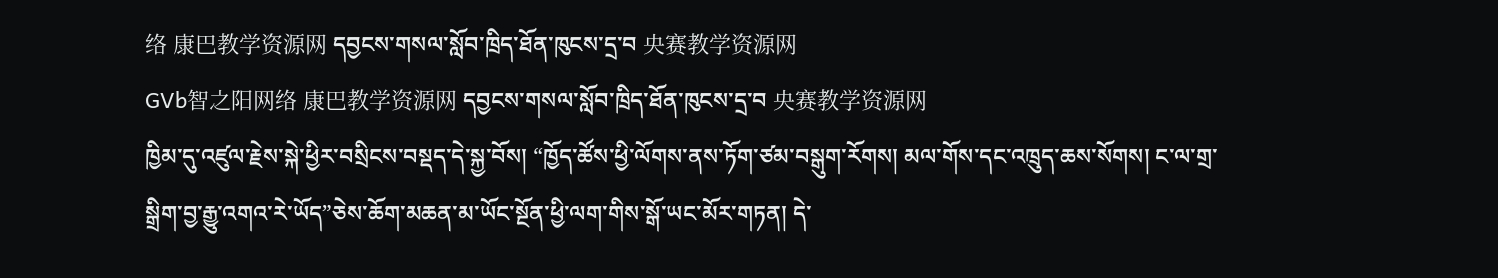络 康巴教学资源网 དབྱངས་གསལ་སློབ་ཁྲིད་ཐོན་ཁུངས་དྲ་བ 央赛教学资源网
GVb智之阳网络 康巴教学资源网 དབྱངས་གསལ་སློབ་ཁྲིད་ཐོན་ཁུངས་དྲ་བ 央赛教学资源网
ཁྱིམ་དུ་འཛུལ་རྗེས་སྐེ་ཕྱིར་བསྲིངས་བསྡད་དེ་སྐྱ་བོས། “ཁྱོད་ཚོས་ཕྱི་ལོགས་ནས་ཏོག་ཙམ་བསྒུག་རོགས། མལ་གོས་དང་འཁྲུད་ཆས་སོགས། ང་ལ་གྲ་སྒྲིག་བྱ་རྒྱུ་འགའ་རེ་ཡོད”ཅེས་ཆོག་མཆན་མ་ཡོང་སྔོན་ཕྱི་ལག་གིས་སྒོ་ཡང་མོར་གཏན། དེ་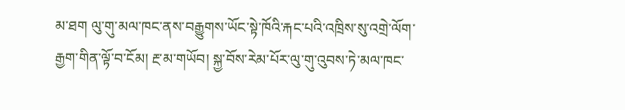མ་ཐག ལུ་གུ་མལ་ཁང་ནས་བརྒྱུགས་ཡོང་སྟེ་ཁོའི་རྐང་པའི་འཁྲིས་སུ་འགྲེ་ལོག་རྒྱག་གིན་ལྟོ་བ་ངོམ། རྔ་མ་གཡོབ། སྐྱ་བོས་རེམ་པོར་ལུ་གུ་འུབས་ཏེ་མལ་ཁང་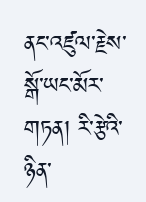ནང་འཛུལ་རྗེས་སྒོ་ཡང་མོར་གཏན། རི་རྩེའི་ཉིན་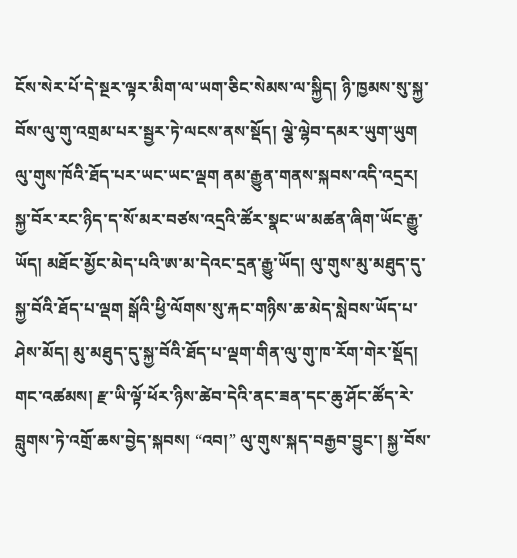ངོས་སེར་པོ་དེ་སྔར་ལྟར་མིག་ལ་ཡག་ཅིང་སེམས་ལ་སྐྱིད། ཉི་ཁྱམས་སུ་སྐྱ་བོས་ལུ་གུ་འགྲམ་པར་སྦྱར་ཏེ་ལངས་ནས་སྡོད། ལྕེ་ལྷེབ་དམར་ཡུག་ཡུག ལུ་གུས་ཁོའི་ཐོད་པར་ཡང་ཡང་ལྡག ནམ་རྒྱུན་གནས་སྐབས་འདི་འདྲར། སྐྱ་བོར་རང་ཉིད་ད་སོ་མར་བཙས་འདྲའི་ཚོར་སྣང་ཡ་མཚན་ཞིག་ཡོང་རྒྱུ་ཡོད། མཐོང་མྱོང་མེད་པའི་ཨ་མ་དེའང་དྲན་རྒྱུ་ཡོད། ལུ་གུས་མུ་མཐུད་དུ་སྐྱ་བོའི་ཐོད་པ་ལྡག སྒོའི་ཕྱི་ལོགས་སུ་རྐང་གཉིས་ཆ་མེད་སླེབས་ཡོད་པ་ཤེས་མོད། མུ་མཐུད་དུ་སྐྱ་བོའི་ཐོད་པ་ལྡག་གིན་ལུ་གུ་ཁ་རོག་གེར་སྡོད། གང་འཚམས། རྫ་ཡི་ལྟོ་ཕོར་ཉིས་ཚེབ་དེའི་ནང་ཟན་དང་ཆུ་ཤོང་ཚོད་རེ་བླུགས་ཏེ་འགྲོ་ཆས་བྱེད་སྐབས། “འབ།” ལུ་གུས་སྐད་བརྒྱབ་བྱུང་། སྐྱ་བོས་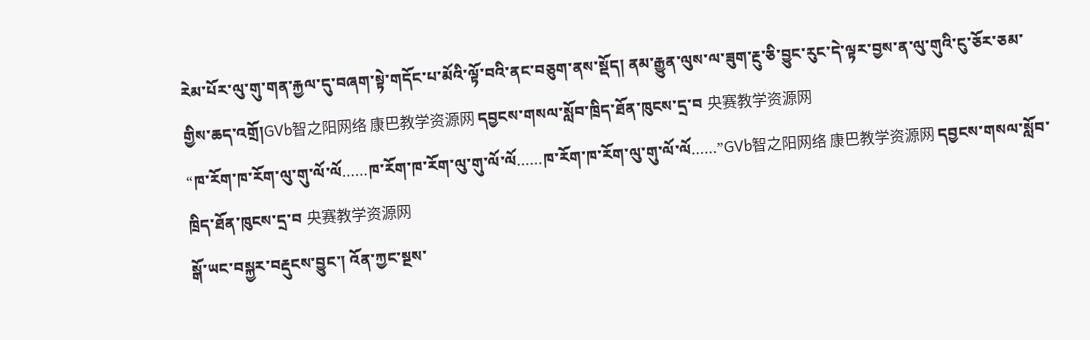རེམ་པོར་ལུ་གུ་གན་རྐྱལ་དུ་བཞག་སྟེ་གདོང་པ་མོའི་ལྟོ་བའི་ནང་བཅུག་ནས་སྡོད། ནམ་རྒྱུན་ལུས་ལ་ཟུག་རྔུ་ཅི་བྱུང་རུང་དེ་ལྟར་བྱས་ན་ལུ་གུའི་ངུ་ཅོར་ཅམ་གྱིས་ཆད་འགྲོ།GVb智之阳网络 康巴教学资源网 དབྱངས་གསལ་སློབ་ཁྲིད་ཐོན་ཁུངས་དྲ་བ 央赛教学资源网
“ཁ་རོག་ཁ་རོག་ལུ་གུ་ལོ་ལོ……ཁ་རོག་ཁ་རོག་ལུ་གུ་ལོ་ལོ……ཁ་རོག་ཁ་རོག་ལུ་གུ་ལོ་ལོ……”GVb智之阳网络 康巴教学资源网 དབྱངས་གསལ་སློབ་ཁྲིད་ཐོན་ཁུངས་དྲ་བ 央赛教学资源网
སྒོ་ཡང་བསྐྱར་བརྡུངས་བྱུང་། འོན་ཀྱང་སྔས་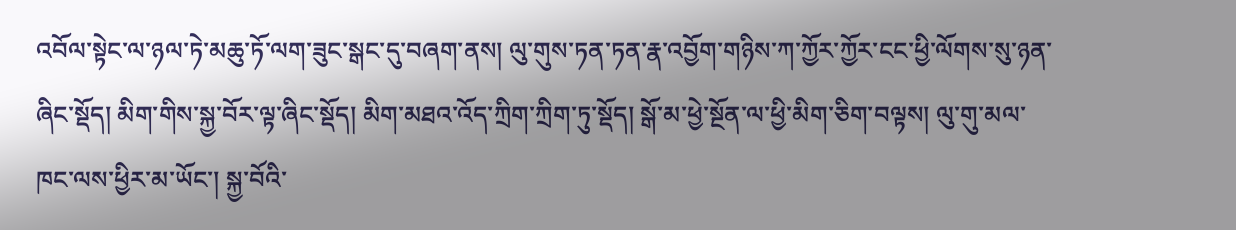འབོལ་སྟེང་ལ་ཉལ་ཏེ་མཆུ་ཏོ་ལག་ཟུང་སྒང་དུ་བཞག་ནས། ལུ་གུས་ཏན་ཏན་རྣ་འབྱོག་གཉིས་ཀ་ཀྱོར་ཀྱོར་ངང་ཕྱི་ལོགས་སུ་ཉན་ཞིང་སྡོད། མིག་གིས་སྐྱ་བོར་ལྟ་ཞིང་སྡོད། མིག་མཐའ་འོད་ཀྲིག་ཀྲིག་ཏུ་སྡོད། སྒོ་མ་ཕྱེ་སྔོན་ལ་ཕྱི་མིག་ཅིག་བལྟས། ལུ་གུ་མལ་ཁང་ལས་ཕྱིར་མ་ཡོང་། སྐྱ་བོའི་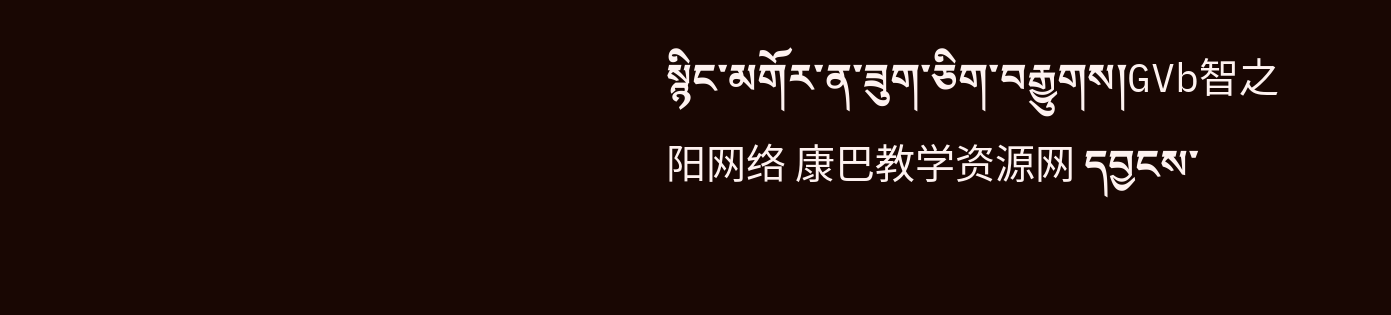སྙིང་མགོར་ན་ཟུག་ཅིག་བརྒྱུགས།GVb智之阳网络 康巴教学资源网 དབྱངས་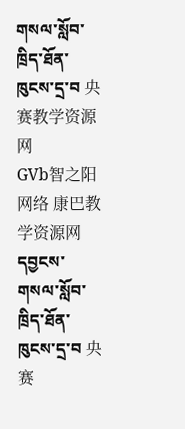གསལ་སློབ་ཁྲིད་ཐོན་ཁུངས་དྲ་བ 央赛教学资源网
GVb智之阳网络 康巴教学资源网 དབྱངས་གསལ་སློབ་ཁྲིད་ཐོན་ཁུངས་དྲ་བ 央赛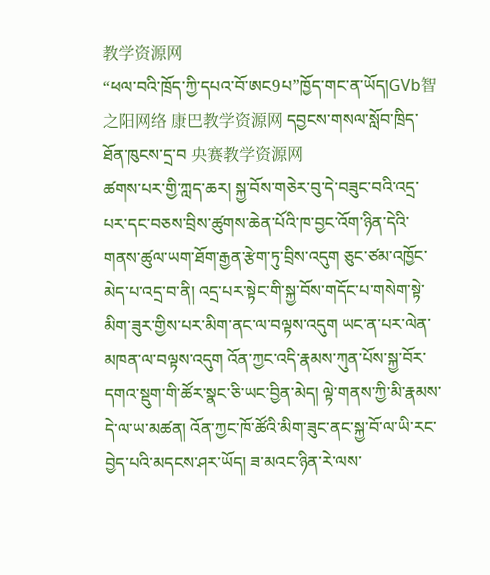教学资源网
“ཕལ་བའི་ཁྲོད་ཀྱི་དཔའ་བོ་ཨང9པ”ཁྱོད་གང་ན་ཡོད།GVb智之阳网络 康巴教学资源网 དབྱངས་གསལ་སློབ་ཁྲིད་ཐོན་ཁུངས་དྲ་བ 央赛教学资源网
ཚགས་པར་གྱི་ཀླད་ཆར། སྐྱ་བོས་གཅེར་བུ་དེ་བཟུང་བའི་འདྲ་པར་དང་བཅས་བྲིས་ཚུགས་ཆེན་པོའི་ཁ་བྱང་འོག་ཉིན་དེའི་གནས་ཚུལ་ཡག་ཐོག་རྒྱན་རྩེག་ཏུ་བྲིས་འདུག ཅུང་ཙམ་འཁྱོང་མེད་པ་འདྲ་བ་ནི། འདྲ་པར་སྟེང་གི་སྐྱ་བོས་གདོང་པ་གསེག་སྟེ་མིག་ཟུར་གྱིས་པར་མིག་ནང་ལ་བལྟས་འདུག ཡང་ན་པར་ལེན་མཁན་ལ་བལྟས་འདུག འོན་ཀྱང་འདི་རྣམས་ཀུན་པོས་སྐྱ་བོར་དགའ་སྡུག་གི་ཚོར་སྣང་ཅི་ཡང་བྱིན་མེད། ལྟེ་གནས་ཀྱི་མི་རྣམས་དེ་ལ་ཡ་མཚན། འོན་ཀྱང་ཁོ་ཚོའི་མིག་ཟུང་ནང་སྐྱ་བོ་ལ་ཡི་རང་བྱེད་པའི་མདངས་ཤར་ཡོད། ཟ་མའང་ཉིན་རེ་ལས་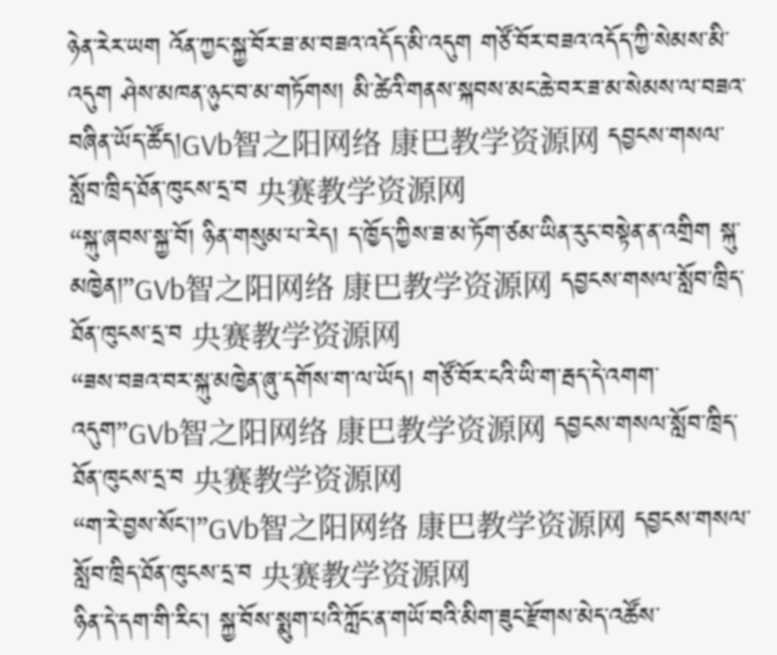ཉེན་རེར་ཡག འོན་ཀྱང་སྐྱ་བོར་ཟ་མ་བཟའ་འདོད་མི་འདུག གཙོ་བོར་བཟའ་འདོད་ཀྱི་སེམས་མི་འདུག ཤེས་མཁན་ཉུང་བ་མ་གཏོགས། མི་ཚེའི་གནས་སྐབས་མང་ཆེ་བར་ཟ་མ་སེམས་ལ་བཟའ་བཞིན་ཡོད་ཚོད།GVb智之阳网络 康巴教学资源网 དབྱངས་གསལ་སློབ་ཁྲིད་ཐོན་ཁུངས་དྲ་བ 央赛教学资源网
“སྐུ་ཞབས་སྐྱ་བོ། ཉིན་གསུམ་པ་རེད། ད་ཁྱོད་ཀྱིས་ཟ་མ་ཏོག་ཙམ་ཡིན་རུང་བསྟེན་ན་འགྲིག སྐུ་མཁྱེན།”GVb智之阳网络 康巴教学资源网 དབྱངས་གསལ་སློབ་ཁྲིད་ཐོན་ཁུངས་དྲ་བ 央赛教学资源网
“ཟས་བཟའ་བར་སྐུ་མཁྱེན་ཞུ་དགོས་ག་ལ་ཡོད། གཙོ་བོར་ངའི་ཡི་ག་རྦད་དེ་འགག་འདུག”GVb智之阳网络 康巴教学资源网 དབྱངས་གསལ་སློབ་ཁྲིད་ཐོན་ཁུངས་དྲ་བ 央赛教学资源网
“ག་རེ་བྱས་སོང་།”GVb智之阳网络 康巴教学资源网 དབྱངས་གསལ་སློབ་ཁྲིད་ཐོན་ཁུངས་དྲ་བ 央赛教学资源网
ཉིན་དེ་དག་གི་རིང་། སྐྱ་བོས་སྨུག་པའི་ཀློང་ན་གཡོ་བའི་མིག་ཟུང་རྫོགས་མེད་འཚོས་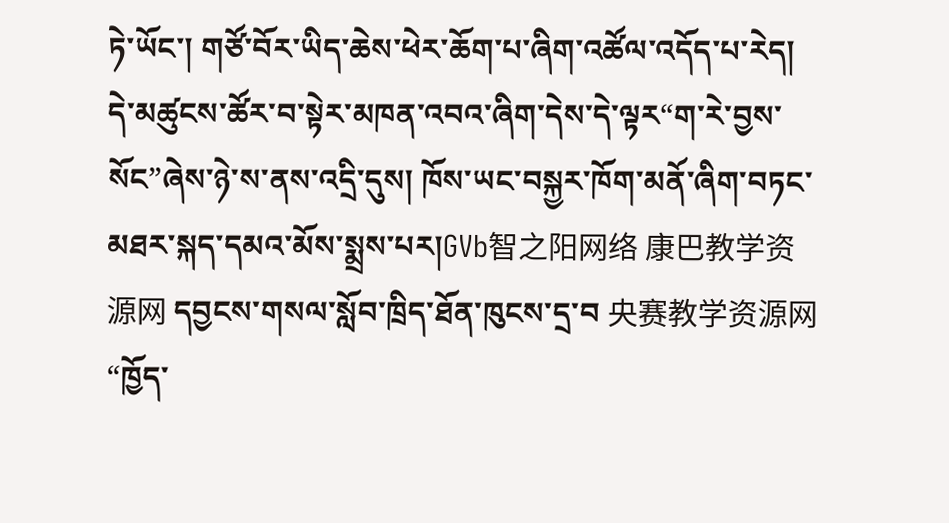ཏེ་ཡོང་། གཙོ་བོར་ཡིད་ཆེས་ཕེར་ཆོག་པ་ཞིག་འཚོལ་འདོད་པ་རེད། དེ་མཚུངས་ཚོར་བ་སྟེར་མཁན་འབའ་ཞིག་དེས་དེ་ལྟར“ག་རེ་བྱས་སོང”ཞེས་ཉེ་ས་ནས་འདྲི་དུས། ཁོས་ཡང་བསྐྱར་ཁོག་མནོ་ཞིག་བཏང་མཐར་སྐད་དམའ་མོས་སྨྲས་པར།GVb智之阳网络 康巴教学资源网 དབྱངས་གསལ་སློབ་ཁྲིད་ཐོན་ཁུངས་དྲ་བ 央赛教学资源网
“ཁྱོད་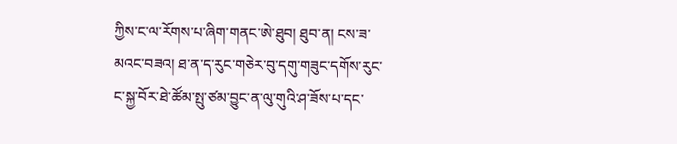ཀྱིས་ང་ལ་རོགས་པ་ཞིག་གནང་ཨེ་ཐུབ། ཐུབ་ན། ངས་ཟ་མའང་བཟའ། ཐ་ན་ད་རུང་གཅེར་བུ་དགུ་གཟུང་དགོས་རུང་ང་སྐྱ་བོར་ཐེ་ཚོམ་སྤུ་ཙམ་བྱུང་ན་ལུ་གུའི་ཤ་ཟོས་པ་དང་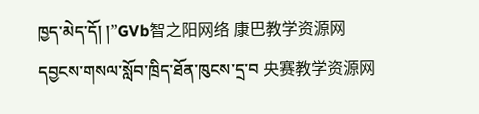ཁྱད་མེད་དོ། །”GVb智之阳网络 康巴教学资源网 དབྱངས་གསལ་སློབ་ཁྲིད་ཐོན་ཁུངས་དྲ་བ 央赛教学资源网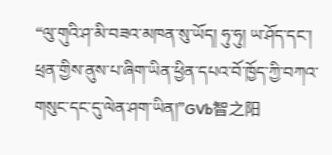“ལུ་གུའི་ཤ་མི་བཟའ་མཁན་སུ་ཡོད། ཧུ་ཧུ། ཡ་ཤོད་དང་། ཕྲན་གྱིས་ནུས་པ་ཞིག་ཡིན་ཕྱིན་དཔའ་བོ་ཁྱོད་ཀྱི་བཀའ་གསུང་དང་དུ་ལེན་ཤག་ཡིན།”GVb智之阳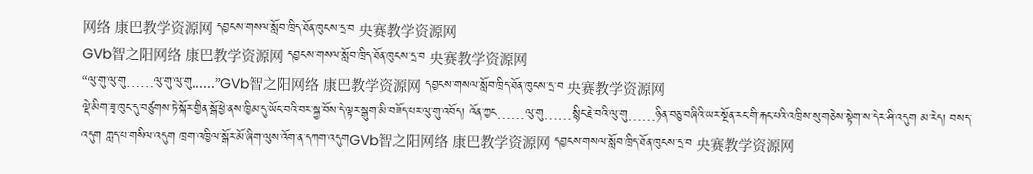网络 康巴教学资源网 དབྱངས་གསལ་སློབ་ཁྲིད་ཐོན་ཁུངས་དྲ་བ 央赛教学资源网
GVb智之阳网络 康巴教学资源网 དབྱངས་གསལ་སློབ་ཁྲིད་ཐོན་ཁུངས་དྲ་བ 央赛教学资源网
“ལུ་གུ་ལུ་གུ……ལུ་གུ་ལུ་གུ......”GVb智之阳网络 康巴教学资源网 དབྱངས་གསལ་སློབ་ཁྲིད་ཐོན་ཁུངས་དྲ་བ 央赛教学资源网
ལྡེ་མིག་ཟྭ་ཁུང་དུ་བཙུགས་ཏེ་སྐོར་གྱིན་སྒོ་ཕྱེ་ནས་ཁྱིམ་དུ་ཡོང་བའི་བར་སྐྱ་བོས་དེ་ལྟར་སྒུག་མི་བཟོད་པར་ལུ་གུ་འབོད། འོན་ཀྱང……ལུ་གུ……སྙིང་རྗེ་བའི་ལུ་གུ……ཉིན་བཅུ་བཞིའི་ཡར་སྔོན་རང་གི་རྐང་པའི་འཁྲིས་སུ་གཅེས་སྟེག་ས་དེར་ཤི་འདུག མ་རེད། བསད་འདུག ཀླད་པ་གསིལ་འདུག ཁྲག་འཁྱིལ་སྒོར་མོ་ཞིག་ལུས་འོག་ན་དཀག་འདུགGVb智之阳网络 康巴教学资源网 དབྱངས་གསལ་སློབ་ཁྲིད་ཐོན་ཁུངས་དྲ་བ 央赛教学资源网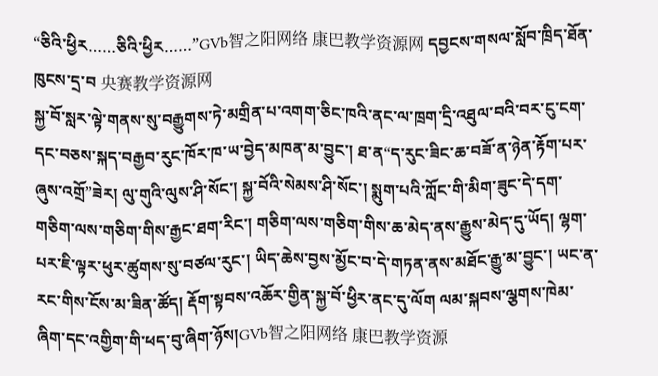“ཅིའི་ཕྱིར……ཅིའི་ཕྱིར……”GVb智之阳网络 康巴教学资源网 དབྱངས་གསལ་སློབ་ཁྲིད་ཐོན་ཁུངས་དྲ་བ 央赛教学资源网
སྐྱ་བོ་སླར་ལྟེ་གནས་སུ་བརྒྱུགས་ཏེ་མགྲིན་པ་འགག་ཅིང་ཁའི་ནང་ལ་ཁྲག་དྲི་འཐུལ་བའི་བར་ངུ་ངག་དང་བཅས་སྐད་བརྒྱབ་རུང་ཁོར་ཁ་ཡ་བྱེད་མཁན་མ་བྱུང་། ཐ་ན“ད་རུང་ཟིང་ཆ་བཟོ་ན་ཉེན་རྟོག་པར་ཞུས་འགྲོ”ཟེར། ལུ་གུའི་ལུས་ཤི་སོང་། སྐྱ་བོའི་སེམས་ཤི་སོང་། སྨུག་པའི་ཀློང་གི་མིག་ཟུང་དེ་དག་གཅིག་ལས་གཅིག་གིས་རྒྱང་ཐག་རིང་། གཅིག་ལས་གཅིག་གིས་ཆ་མེད་ནས་རྒྱུས་མེད་དུ་ཡོད། ལྷག་པར་ཇི་ལྟར་ཕུར་ཚུགས་སུ་བཙལ་རུང་། ཡིད་ཆེས་བྱས་མྱོང་བ་དེ་གཏན་ནས་མཐོང་རྒྱུ་མ་བྱུང་། ཡང་ན་རང་གིས་ངོས་མ་ཟིན་ཚོད། རྡོག་སྟབས་འཆོར་གྱིན་སྐྱ་བོ་ཕྱིར་ནང་དུ་ལོག ལམ་སྐབས་ལྕགས་ཁེམ་ཞིག་དང་འགྱིག་གི་ཕད་བུ་ཞིག་ཉོས།GVb智之阳网络 康巴教学资源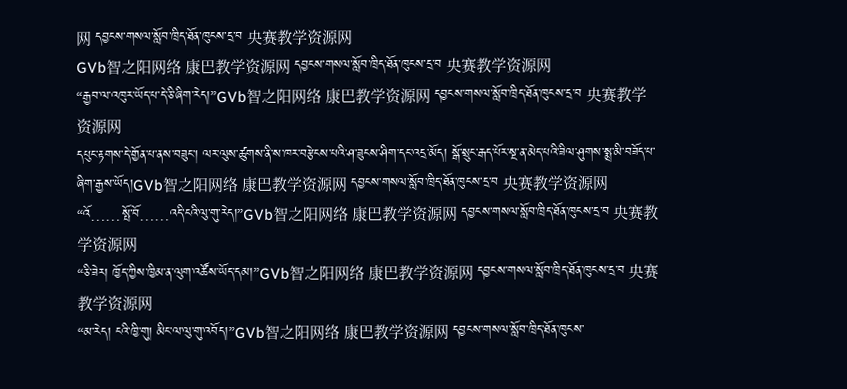网 དབྱངས་གསལ་སློབ་ཁྲིད་ཐོན་ཁུངས་དྲ་བ 央赛教学资源网
GVb智之阳网络 康巴教学资源网 དབྱངས་གསལ་སློབ་ཁྲིད་ཐོན་ཁུངས་དྲ་བ 央赛教学资源网
“རྒྱབ་ལ་འཁུར་ཡོད་པ་དེ་ཅི་ཞིག་རེད།”GVb智之阳网络 康巴教学资源网 དབྱངས་གསལ་སློབ་ཁྲིད་ཐོན་ཁུངས་དྲ་བ 央赛教学资源网
དཔུང་རྟགས་དེ་གྱོན་པ་ནས་བཟུང་། ལར་ལུས་ཚུགས་ནི་ས་ཁར་བརྩེངས་པའི་ཤ་ཟུངས་ཤིག་དང་འདྲ་མོད། སྒོ་སྲུང་རྒད་པོར་སྔ་ན་མེད་པའི་ཟིལ་ཤུགས་སྨྲ་མི་བཟོད་པ་ཞིག་རྒྱས་ཡོད།GVb智之阳网络 康巴教学资源网 དབྱངས་གསལ་སློབ་ཁྲིད་ཐོན་ཁུངས་དྲ་བ 央赛教学资源网
“འོ……སྤོ་བོ……འདི་ངའི་ལུ་གུ་རེད།”GVb智之阳网络 康巴教学资源网 དབྱངས་གསལ་སློབ་ཁྲིད་ཐོན་ཁུངས་དྲ་བ 央赛教学资源网
“ཅི་ཟེར། ཁྱོད་ཀྱིས་ཁྱིམ་ན་ལུག་འཚོས་ཡོད་དམ།”GVb智之阳网络 康巴教学资源网 དབྱངས་གསལ་སློབ་ཁྲིད་ཐོན་ཁུངས་དྲ་བ 央赛教学资源网
“མ་རེད། ངའི་ཁྱི་གུ། མིང་ལ་ལུ་གུ་འབོད།”GVb智之阳网络 康巴教学资源网 དབྱངས་གསལ་སློབ་ཁྲིད་ཐོན་ཁུངས་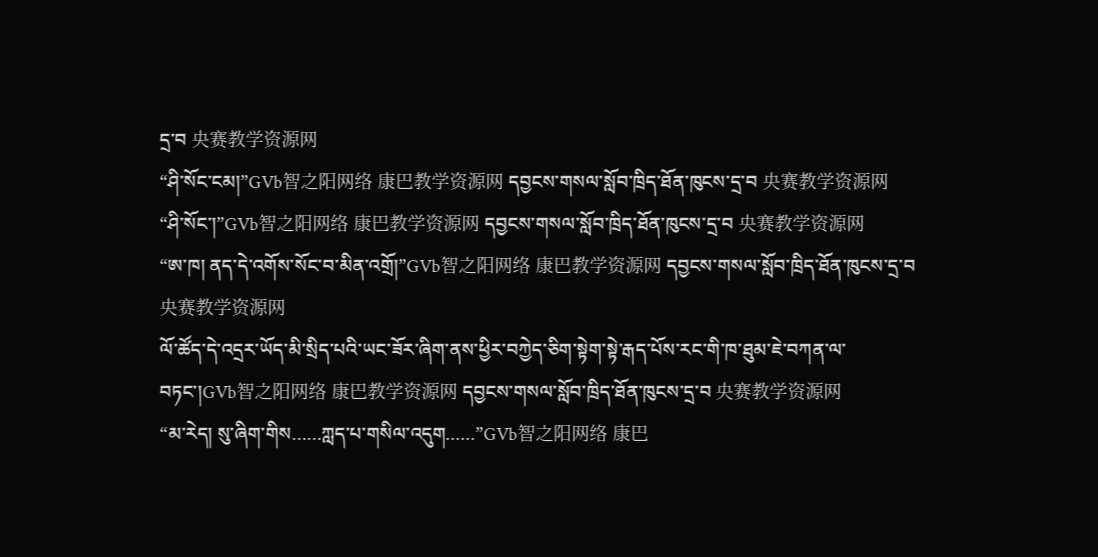དྲ་བ 央赛教学资源网
“ཤི་སོང་ངམ།”GVb智之阳网络 康巴教学资源网 དབྱངས་གསལ་སློབ་ཁྲིད་ཐོན་ཁུངས་དྲ་བ 央赛教学资源网
“ཤི་སོང་།”GVb智之阳网络 康巴教学资源网 དབྱངས་གསལ་སློབ་ཁྲིད་ཐོན་ཁུངས་དྲ་བ 央赛教学资源网
“ཨ་ཁ། ནད་དེ་འགོས་སོང་བ་མིན་འགྲོ།”GVb智之阳网络 康巴教学资源网 དབྱངས་གསལ་སློབ་ཁྲིད་ཐོན་ཁུངས་དྲ་བ 央赛教学资源网
ལོ་ཚོད་དེ་འདྲར་ཡོད་མི་སྲིད་པའི་ཡང་ཟོར་ཞིག་ནས་ཕྱིར་བཀྱེད་ཅིག་སྟེག་སྟེ་རྒད་པོས་རང་གི་ཁ་ཐུམ་ཇེ་བཀན་ལ་བཏང་།GVb智之阳网络 康巴教学资源网 དབྱངས་གསལ་སློབ་ཁྲིད་ཐོན་ཁུངས་དྲ་བ 央赛教学资源网
“མ་རེད། སུ་ཞིག་གིས……ཀླད་པ་གསིལ་འདུག......”GVb智之阳网络 康巴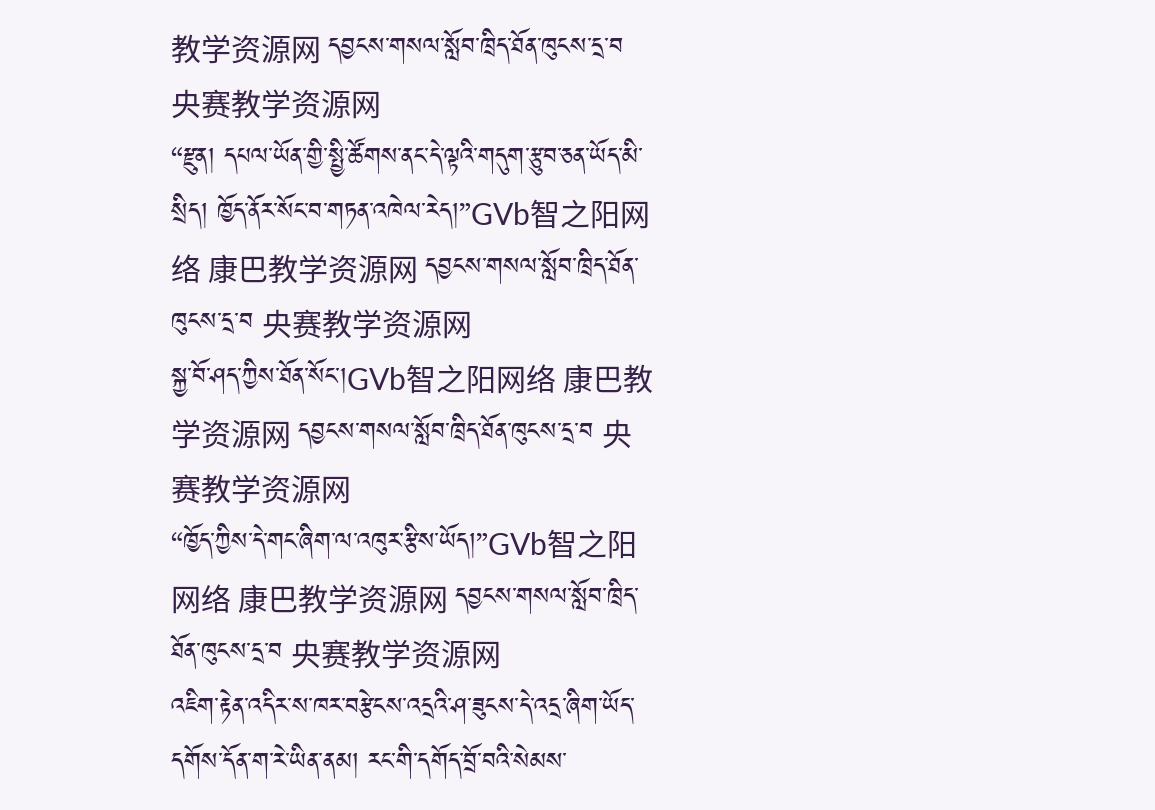教学资源网 དབྱངས་གསལ་སློབ་ཁྲིད་ཐོན་ཁུངས་དྲ་བ 央赛教学资源网
“རྫུན། དཔལ་ཡོན་གྱི་སྤྱི་ཚོགས་ནང་དེ་ལྟའི་གདུག་རྩུབ་ཅན་ཡོད་མི་སྲིད། ཁྱོད་ནོར་སོང་བ་གཏན་འཁེལ་རེད།”GVb智之阳网络 康巴教学资源网 དབྱངས་གསལ་སློབ་ཁྲིད་ཐོན་ཁུངས་དྲ་བ 央赛教学资源网
སྐྱ་བོ་ཤད་ཀྱིས་ཐོན་སོང་།GVb智之阳网络 康巴教学资源网 དབྱངས་གསལ་སློབ་ཁྲིད་ཐོན་ཁུངས་དྲ་བ 央赛教学资源网
“ཁྱོད་ཀྱིས་དེ་གང་ཞིག་ལ་འཁུར་རྩིས་ཡོད།”GVb智之阳网络 康巴教学资源网 དབྱངས་གསལ་སློབ་ཁྲིད་ཐོན་ཁུངས་དྲ་བ 央赛教学资源网
འཇིག་རྟེན་འདིར་ས་ཁར་བརྩེངས་འདྲའི་ཤ་ཟུངས་དེ་འདྲ་ཞིག་ཡོད་དགོས་དོན་ག་རེ་ཡིན་ནམ། རང་གི་དགོད་བྲོ་བའི་སེམས་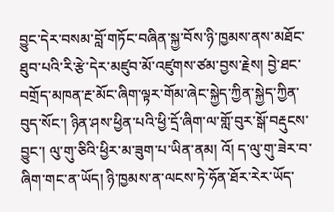བྱུང་དེར་བསམ་བློ་གཏོང་བཞིན་སྐྱ་བོས་ཉི་ཁྱམས་ནས་མཐོང་ཐུབ་པའི་རི་རྩེ་དེར་མཛུབ་མོ་འཛུགས་ཙམ་བྱས་རྗེས། བྱེ་ཐང་བགྲོད་མཁན་རྔ་མོང་ཞིག་ལྟར་གོམ་ཞེང་སྐྱེད་ཀྱིན་སྐྱེད་ཀྱིན་བུད་སོང་། ཉིན་ཤས་ཕྱིན་པའི་ཕྱི་དྲོ་ཞིག་ལ་གློ་བུར་སྒོ་བརྡུངས་བྱུང་། ལུ་གུ་ཅིའི་ཕྱིར་མ་ཟུག་པ་ཡིན་ནམ། འོ། ད་ལུ་གུ་ཟེར་བ་ཞིག་གང་ན་ཡོད། ཉི་ཁྱམས་ན་ལངས་ཏེ་ཧོན་ཐོར་རེར་ཡོད་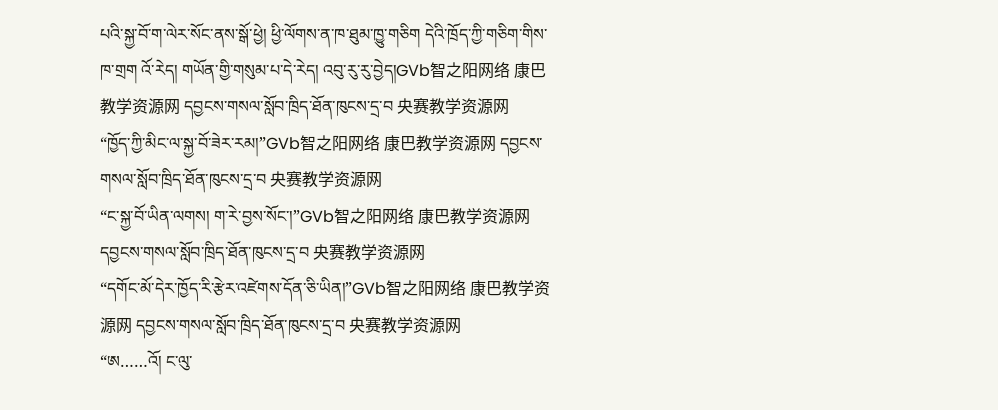པའི་སྐྱ་བོ་ག་ལེར་སོང་ནས་སྒོ་ཕྱེ། ཕྱི་ལོགས་ན་ཁ་ཐུམ་ཁྱུ་གཅིག དེའི་ཁྲོད་ཀྱི་གཅིག་གིས་ཁ་གྲག འོ་རེད། གཡོན་གྱི་གསུམ་པ་དེ་རེད། འབུ་རུ་རུ་བྱེད།GVb智之阳网络 康巴教学资源网 དབྱངས་གསལ་སློབ་ཁྲིད་ཐོན་ཁུངས་དྲ་བ 央赛教学资源网
“ཁྱོད་ཀྱི་མིང་ལ་སྐྱ་བོ་ཟེར་རམ།”GVb智之阳网络 康巴教学资源网 དབྱངས་གསལ་སློབ་ཁྲིད་ཐོན་ཁུངས་དྲ་བ 央赛教学资源网
“ང་སྐྱ་བོ་ཡིན་ལགས། ག་རེ་བྱས་སོང་།”GVb智之阳网络 康巴教学资源网 དབྱངས་གསལ་སློབ་ཁྲིད་ཐོན་ཁུངས་དྲ་བ 央赛教学资源网
“དགོང་མོ་དེར་ཁྱོད་རི་རྩེར་འཛེགས་དོན་ཅི་ཡིན།”GVb智之阳网络 康巴教学资源网 དབྱངས་གསལ་སློབ་ཁྲིད་ཐོན་ཁུངས་དྲ་བ 央赛教学资源网
“ཨ……འོ། ང་ལུ་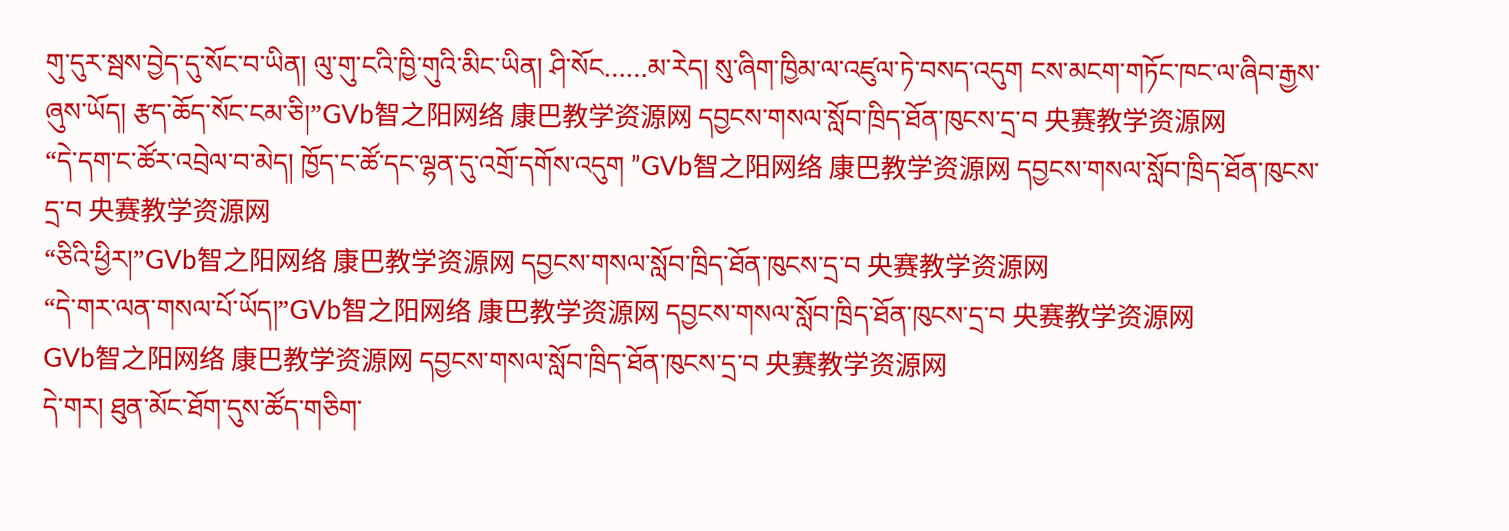གུ་དུར་སྦས་བྱེད་དུ་སོང་བ་ཡིན། ལུ་གུ་ངའི་ཁྱི་གུའི་མིང་ཡིན། ཤི་སོང……མ་རེད། སུ་ཞིག་ཁྱིམ་ལ་འཛུལ་ཏེ་བསད་འདུག ངས་མངག་གཏོང་ཁང་ལ་ཞིབ་རྒྱས་ཞུས་ཡོད། རྩད་ཆོད་སོང་ངམ་ཅི།”GVb智之阳网络 康巴教学资源网 དབྱངས་གསལ་སློབ་ཁྲིད་ཐོན་ཁུངས་དྲ་བ 央赛教学资源网
“དེ་དག་ང་ཚོར་འབྲེལ་བ་མེད། ཁྱོད་ང་ཚོ་དང་ལྷན་དུ་འགྲོ་དགོས་འདུག ”GVb智之阳网络 康巴教学资源网 དབྱངས་གསལ་སློབ་ཁྲིད་ཐོན་ཁུངས་དྲ་བ 央赛教学资源网
“ཅིའི་ཕྱིར།”GVb智之阳网络 康巴教学资源网 དབྱངས་གསལ་སློབ་ཁྲིད་ཐོན་ཁུངས་དྲ་བ 央赛教学资源网
“དེ་གར་ལན་གསལ་པོ་ཡོད།”GVb智之阳网络 康巴教学资源网 དབྱངས་གསལ་སློབ་ཁྲིད་ཐོན་ཁུངས་དྲ་བ 央赛教学资源网
GVb智之阳网络 康巴教学资源网 དབྱངས་གསལ་སློབ་ཁྲིད་ཐོན་ཁུངས་དྲ་བ 央赛教学资源网
དེ་གར། ཐུན་མོང་ཐོག་དུས་ཚོད་གཅིག་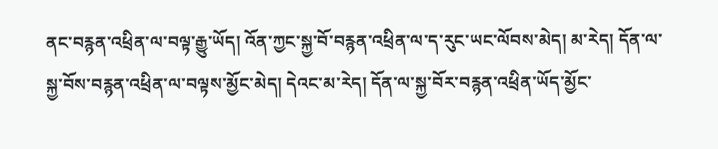ནང་བརྙན་འཕྲིན་ལ་བལྟ་རྒྱུ་ཡོད། འོན་ཀྱང་སྐྱ་བོ་བརྙན་འཕྲིན་ལ་ད་རུང་ཡང་ལོབས་མེད། མ་རེད། དོན་ལ་སྐྱ་བོས་བརྙན་འཕྲིན་ལ་བལྟས་མྱོང་མེད། དེའང་མ་རེད། དོན་ལ་སྐྱ་བོར་བརྙན་འཕྲིན་ཡོད་མྱོང་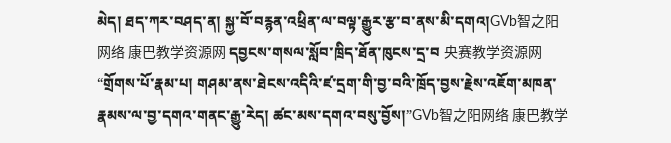མེད། ཐད་ཀར་བཤད་ན། སྐྱ་བོ་བརྙན་འཕྲིན་ལ་བལྟ་རྒྱུར་རྩ་བ་ནས་མི་དགའ།GVb智之阳网络 康巴教学资源网 དབྱངས་གསལ་སློབ་ཁྲིད་ཐོན་ཁུངས་དྲ་བ 央赛教学资源网
“གྲོགས་པོ་རྣམ་པ། གཤམ་ནས་ཐེངས་འདིའི་ཛ་དྲག་གི་བྱ་བའི་ཁྲོད་བྱས་རྗེས་འཇོག་མཁན་རྣམས་ལ་བྱ་དགའ་གནང་རྒྱུ་རེད། ཚང་མས་དགའ་བསུ་བྱོས།”GVb智之阳网络 康巴教学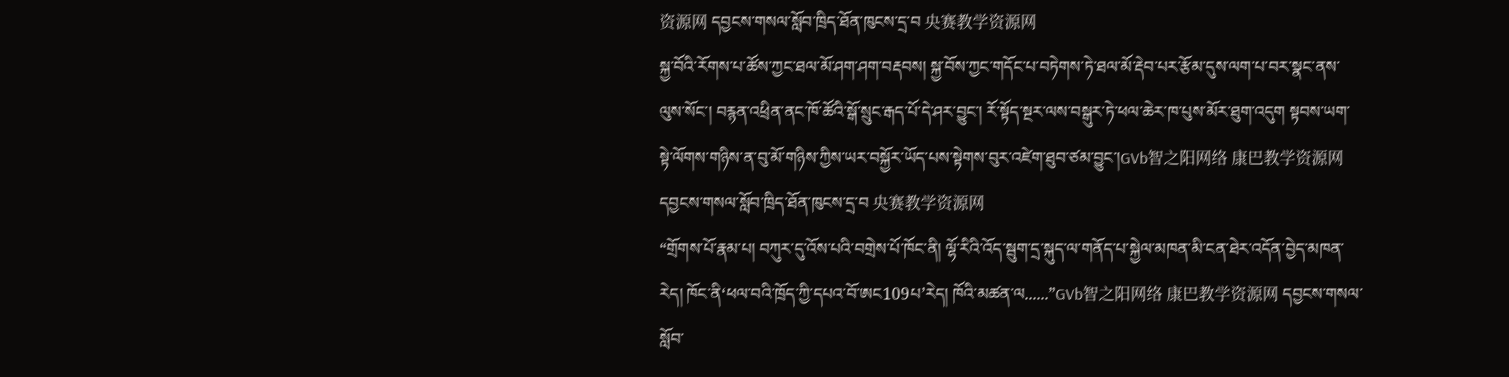资源网 དབྱངས་གསལ་སློབ་ཁྲིད་ཐོན་ཁུངས་དྲ་བ 央赛教学资源网
སྐྱ་བོའི་རོགས་པ་ཚོས་ཀྱང་ཐལ་མོ་ཤག་ཤག་བརྡབས། སྐྱ་བོས་ཀྱང་གདོང་པ་བཏེགས་ཏེ་ཐལ་མོ་རྡེབ་པར་རྩོམ་དུས་ལག་པ་བར་སྣང་ནས་ལུས་སོང་། བརྙན་འཕྲིན་ནང་ཁོ་ཚོའི་སྒོ་སྲུང་རྒད་པོ་དེ་ཤར་བྱུང་། རོ་སྟོད་སྔར་ལས་བསྒུར་ཏེ་ཕལ་ཆེར་ཁ་པུས་མོར་ཐུག་འདུག སྟབས་ཡག་སྟེ་ལོགས་གཉིས་ན་བུ་མོ་གཉིས་ཀྱིས་ཡར་བསྐྱོར་ཡོད་པས་སྟེགས་བུར་འཛེག་ཐུབ་ཙམ་བྱུང་།GVb智之阳网络 康巴教学资源网 དབྱངས་གསལ་སློབ་ཁྲིད་ཐོན་ཁུངས་དྲ་བ 央赛教学资源网
“གྲོགས་པོ་རྣམ་པ། བཀུར་དུ་འོས་པའི་བགྲེས་པོ་ཁོང་ནི། ལྷོ་རིའི་འོད་སྦུག་དྲ་སྐུད་ལ་གནོད་པ་སྐྱེལ་མཁན་མི་ངན་ཐེར་འདོན་བྱེད་མཁན་རེད། ཁོང་ནི‘ཕལ་བའི་ཁྲོད་ཀྱི་དཔའ་བོ་ཨང109པ’རེད། ཁོའི་མཚན་ལ......”GVb智之阳网络 康巴教学资源网 དབྱངས་གསལ་སློབ་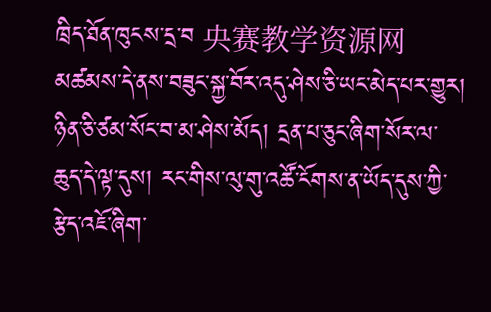ཁྲིད་ཐོན་ཁུངས་དྲ་བ 央赛教学资源网
མཚམས་དེ་ནས་བཟུང་སྐྱ་བོར་འདུ་ཤེས་ཅི་ཡང་མེད་པར་གྱུར། ཉིན་ཅི་ཙམ་སོང་བ་མ་ཤེས་མོད། དྲན་པ་ཅུང་ཞིག་སོར་ལ་ཆུད་དེ་ལྟ་དུས། རང་གིས་ལུ་གུ་འཚོ་ངོགས་ན་ཡོད་དུས་ཀྱི་རྩེད་འཇོ་ཞིག་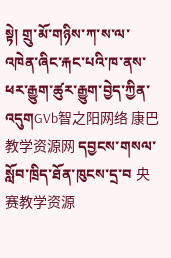སྟེ། གྲུ་མོ་གཉིས་ཀ་ས་ལ་འཁེན་ཞིང་རྐང་པའི་ཁ་ནས་ཕར་རྒྱུག་ཚུར་རྒྱུག་བྱེད་ཀྱིན་འདུགGVb智之阳网络 康巴教学资源网 དབྱངས་གསལ་སློབ་ཁྲིད་ཐོན་ཁུངས་དྲ་བ 央赛教学资源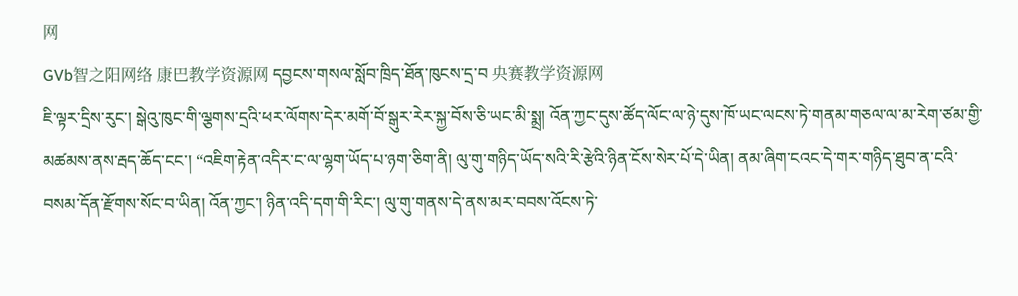网
GVb智之阳网络 康巴教学资源网 དབྱངས་གསལ་སློབ་ཁྲིད་ཐོན་ཁུངས་དྲ་བ 央赛教学资源网
ཇི་ལྟར་དྲིས་རུང་། སྒེའུ་ཁུང་གི་ལྕགས་དྲའི་ཕར་ལོགས་དེར་མགོ་བོ་སྒུར་རེར་སྐྱ་བོས་ཅི་ཡང་མི་སྨྲ། འོན་ཀྱང་དུས་ཚོད་ལོང་ལ་ཉེ་དུས་ཁོ་ཡང་ལངས་ཏེ་གནམ་གཅལ་ལ་མ་རེག་ཙམ་གྱི་མཚམས་ནས་རྦད་ཆོད་ངང་། “འཇིག་རྟེན་འདིར་ང་ལ་ལྷག་ཡོད་པ་ཉག་ཅིག་ནི། ལུ་གུ་གཉིད་ཡོད་སའི་རི་རྩེའི་ཉིན་ངོས་སེར་པོ་དེ་ཡིན། ནམ་ཞིག་ངའང་དེ་གར་གཉིད་ཐུབ་ན་ངའི་བསམ་དོན་རྫོགས་སོང་བ་ཡིན། འོན་ཀྱང་། ཉིན་འདི་དག་གི་རིང་། ལུ་གུ་གནས་དེ་ནས་མར་བབས་འོངས་ཏེ་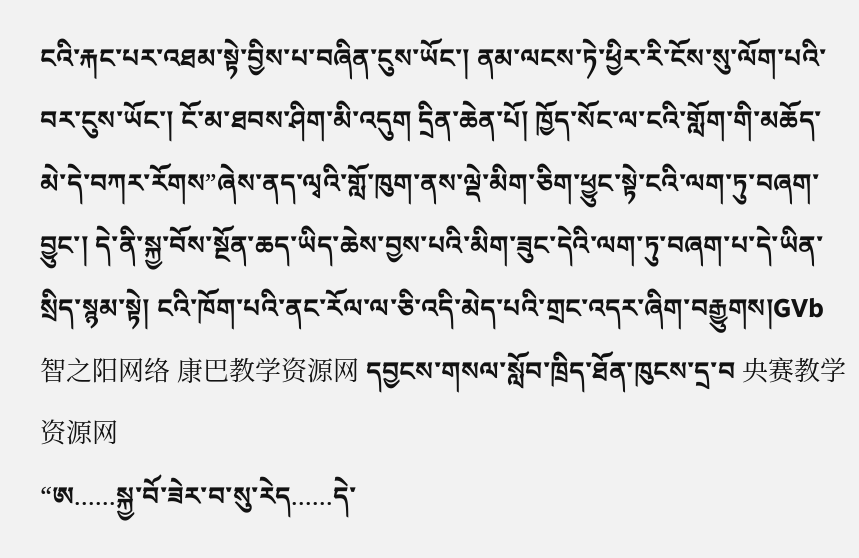ངའི་རྐང་པར་འཐམ་སྟེ་བྱིས་པ་བཞིན་ངུས་ཡོང་། ནམ་ལངས་ཏེ་ཕྱིར་རི་ངོས་སུ་ལོག་པའི་བར་ངུས་ཡོང་། ངོ་མ་ཐབས་ཤིག་མི་འདུག དྲིན་ཆེན་པོ། ཁྱོད་སོང་ལ་ངའི་གློག་གི་མཆོད་མེ་དེ་བཀར་རོགས”ཞེས་ནད་ལྭའི་གློ་ཁུག་ནས་ལྡེ་མིག་ཅིག་ཕྱུང་སྟེ་ངའི་ལག་ཏུ་བཞག་བྱུང་། དེ་ནི་སྐྱ་བོས་སྔོན་ཆད་ཡིད་ཆེས་བྱས་པའི་མིག་ཟུང་དེའི་ལག་ཏུ་བཞག་པ་དེ་ཡིན་སྲིད་སྙམ་སྟེ། ངའི་ཁོག་པའི་ནང་རོལ་ལ་ཅི་འདི་མེད་པའི་གྲང་འདར་ཞིག་བརྒྱུགས།GVb智之阳网络 康巴教学资源网 དབྱངས་གསལ་སློབ་ཁྲིད་ཐོན་ཁུངས་དྲ་བ 央赛教学资源网
“ཨ......སྐྱ་བོ་ཟེར་བ་སུ་རེད......དེ་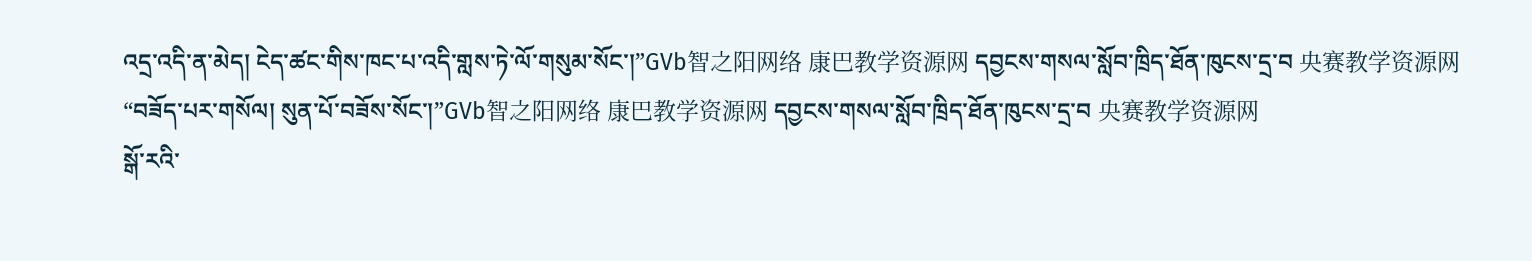འདྲ་འདི་ན་མེད། ངེད་ཚང་གིས་ཁང་པ་འདི་གླས་ཏེ་ལོ་གསུམ་སོང་།”GVb智之阳网络 康巴教学资源网 དབྱངས་གསལ་སློབ་ཁྲིད་ཐོན་ཁུངས་དྲ་བ 央赛教学资源网
“བཟོད་པར་གསོལ། སུན་པོ་བཟོས་སོང་།”GVb智之阳网络 康巴教学资源网 དབྱངས་གསལ་སློབ་ཁྲིད་ཐོན་ཁུངས་དྲ་བ 央赛教学资源网
སྒོ་རའི་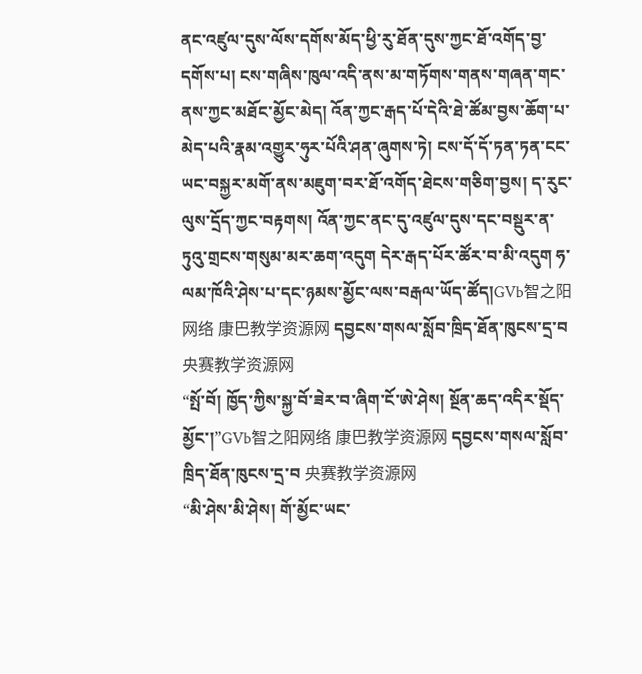ནང་འཛུལ་དུས་ལོས་དགོས་མོད་ཕྱི་རུ་ཐོན་དུས་ཀྱང་ཐོ་འགོད་བྱ་དགོས་པ། ངས་གཞིས་ཁུལ་འདི་ནས་མ་གཏོགས་གནས་གཞན་གང་ནས་ཀྱང་མཐོང་མྱོང་མེད། འོན་ཀྱང་རྒད་པོ་དེའི་ཐེ་ཚོམ་བྱས་ཆོག་པ་མེད་པའི་རྣམ་འགྱུར་ཧུར་པོའི་ཤན་ཞུགས་ཏེ། ངས་དོ་དོ་ཏན་ཏན་ངང་ཡང་བསྐྱར་མགོ་ནས་མཇུག་བར་ཐོ་འགོད་ཐེངས་གཅིག་བྱས། ད་རུང་ལུས་དྲོད་ཀྱང་བརྟགས། འོན་ཀྱང་ནང་དུ་འཛུལ་དུས་དང་བསྡུར་ན་ཏུའུ་གྲངས་གསུམ་མར་ཆག་འདུག དེར་རྒད་པོར་ཚོར་བ་མི་འདུག ཧ་ལམ་ཁོའི་ཤེས་པ་དང་ཉམས་མྱོང་ལས་བརྒལ་ཡོད་ཚོད།GVb智之阳网络 康巴教学资源网 དབྱངས་གསལ་སློབ་ཁྲིད་ཐོན་ཁུངས་དྲ་བ 央赛教学资源网
“སྤོ་བོ། ཁྱོད་ཀྱིས་སྐྱ་བོ་ཟེར་བ་ཞིག་ངོ་ཨེ་ཤེས། སྔོན་ཆད་འདིར་སྡོད་མྱོང་།”GVb智之阳网络 康巴教学资源网 དབྱངས་གསལ་སློབ་ཁྲིད་ཐོན་ཁུངས་དྲ་བ 央赛教学资源网
“མི་ཤེས་མི་ཤེས། གོ་མྱོང་ཡང་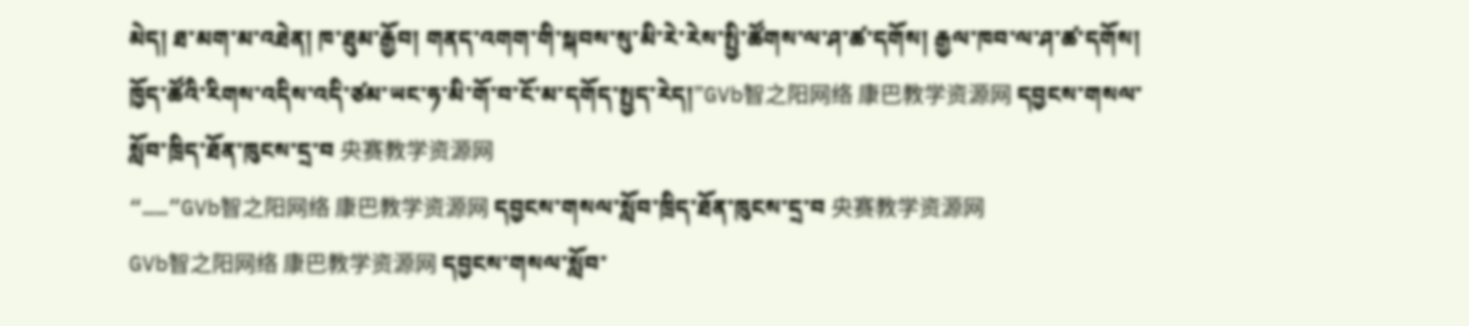མེད། ཐ་མག་མ་འཐེན། ཁ་ཐུམ་རྒྱོབ། གནད་འགག་གི་སྐབས་སུ་མི་རེ་རེས་སྤྱི་ཚོགས་ལ་ཤ་ཚ་དགོས། རྒྱལ་ཁབ་ལ་ཤ་ཚ་དགོས། ཁྱོད་ཚོའི་རིགས་འདིས་འདི་ཙམ་ཡང་ཧ་མི་གོ་བ་ངོ་མ་དགོད་སྤྱད་རེད།”GVb智之阳网络 康巴教学资源网 དབྱངས་གསལ་སློབ་ཁྲིད་ཐོན་ཁུངས་དྲ་བ 央赛教学资源网
“……”GVb智之阳网络 康巴教学资源网 དབྱངས་གསལ་སློབ་ཁྲིད་ཐོན་ཁུངས་དྲ་བ 央赛教学资源网
GVb智之阳网络 康巴教学资源网 དབྱངས་གསལ་སློབ་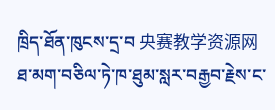ཁྲིད་ཐོན་ཁུངས་དྲ་བ 央赛教学资源网
ཐ་མག་བཅིལ་ཏེ་ཁ་ཐུམ་སླར་བརྒྱབ་རྗེས་ང་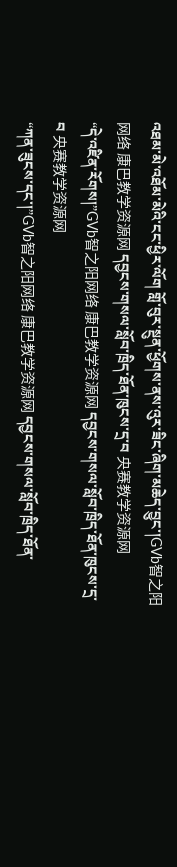འཐམ་མེ་འཐོམ་མེའི་ངང་ཕྱིར་ལོག གློ་བུར་སྔུན་ཕྱོགས་ནས་འུར་ཟིང་ཞིག་མཆེད་བྱུང་།GVb智之阳网络 康巴教学资源网 དབྱངས་གསལ་སློབ་ཁྲིད་ཐོན་ཁུངས་དྲ་བ 央赛教学资源网
“དེ་འཛིན་རོགས།”GVb智之阳网络 康巴教学资源网 དབྱངས་གསལ་སློབ་ཁྲིད་ཐོན་ཁུངས་དྲ་བ 央赛教学资源网
“ཀན་ཟུངས་དང་།”GVb智之阳网络 康巴教学资源网 དབྱངས་གསལ་སློབ་ཁྲིད་ཐོན་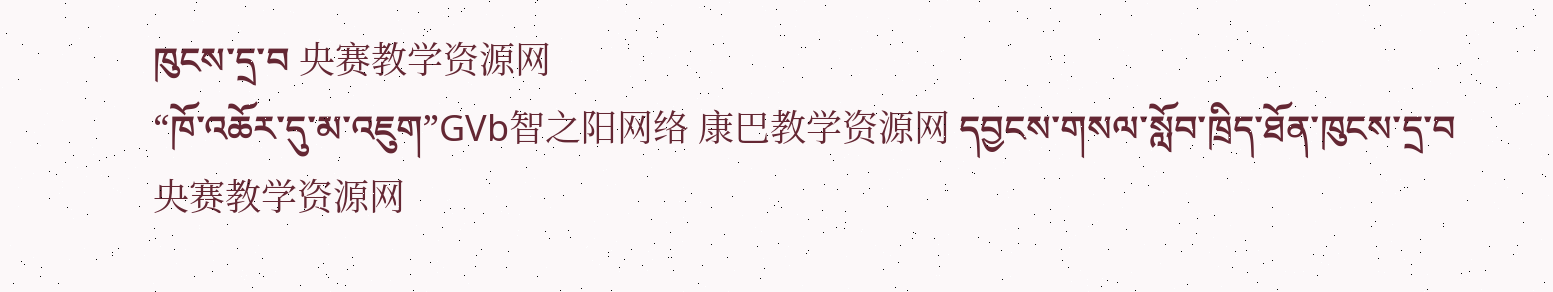ཁུངས་དྲ་བ 央赛教学资源网
“ཁོ་འཆོར་དུ་མ་འཇུག”GVb智之阳网络 康巴教学资源网 དབྱངས་གསལ་སློབ་ཁྲིད་ཐོན་ཁུངས་དྲ་བ 央赛教学资源网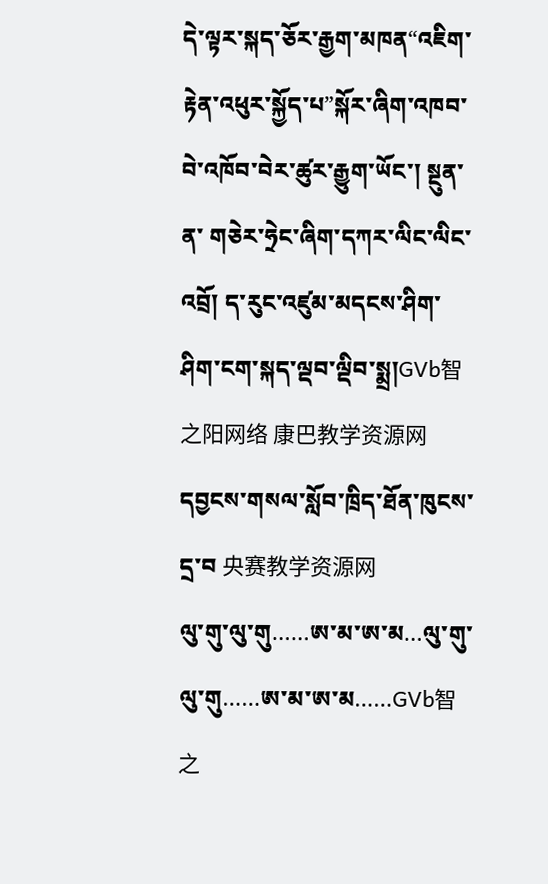དེ་ལྟར་སྐད་ཅོར་རྒྱག་མཁན“འཇིག་རྟེན་འཕུར་སྐྱོད་པ”སྐོར་ཞིག་འཁབ་བེ་འཁོབ་བེར་ཚུར་རྒྱུག་ཡོང་། སྔུན་ན་ གཅེར་ཧྲེང་ཞིག་དཀར་ལིང་ལིང་འབྲོ། ད་རུང་འཛུམ་མདངས་ཤིག་ཤིག་ངག་སྐད་ལྡབ་ལྡིབ་སྨྲ།GVb智之阳网络 康巴教学资源网 དབྱངས་གསལ་སློབ་ཁྲིད་ཐོན་ཁུངས་དྲ་བ 央赛教学资源网
ལུ་གུ་ལུ་གུ……ཨ་མ་ཨ་མ…ལུ་གུ་ལུ་གུ……ཨ་མ་ཨ་མ……GVb智之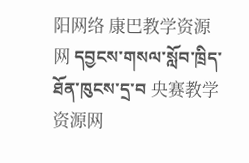阳网络 康巴教学资源网 དབྱངས་གསལ་སློབ་ཁྲིད་ཐོན་ཁུངས་དྲ་བ 央赛教学资源网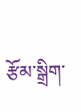རྩོམ་སྒྲིག་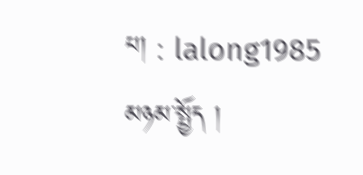པ། : lalong1985
མཉམ་སྤྱོད །